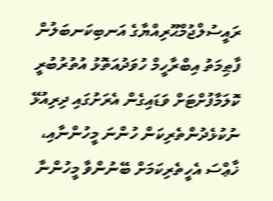ރައީސުލްޖުމްޙޫރިއްޔާގެ އަނބިކަނބަލުން ފާޠިމަތު އިބްރާހީމް ހުވަދުއަތޮޅު އުތުރުބުރީ ކޮލަމާފުށްޓަށް ވަޑައިގެން އެރަށުގައި ދިރިއުޅޭ ނުކުޅެދުންތެރިކަން ހުންނަ މީހުންނާއި، ޚާޢްސަ އެހީތެރިކަމަށް ބޭނުންވާ މީހުންނާ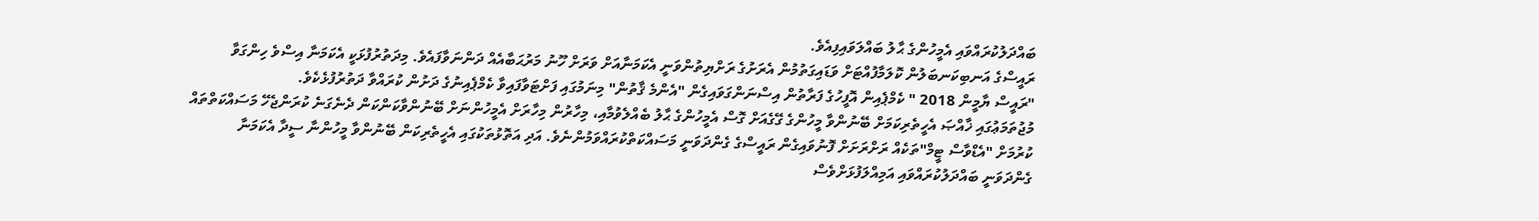ބައްދަލުކުރައްވައި އެމީހުންގެ ޙާލު ބައްލަވައިފިއެވެ.
ރައީސްގެ އަނބިކަނބަލުން ކޮލަމާފުއްޓަށް ވަޑައިގަތުމުން އެރަށުގެ ރަށްޔިތުންވަނީ އެކަމަނާއަށް ވަރަށް ހޫނު މަރުޙަބާއެއް ދަންނަވާފައެވެ. މިދަތުރުފުޅަކީ އެކަމަނާ އިސްވެ ހިންގަވާ "ރައީސް ޔާމީން 2018 " ކެމްޕެއިން އޮފީހުގެ ފަރާތުން އިސްނަންގަވައިގެން "އެންމެ ޤާތުން" މިނަމުގައި ފަށްޓަވާފައިވާ ކެމްޕެއިނުގެ ދަށުން ކުރައްވާ ދަތުރުފުޅެކެވެ.
މުޖުތަމަޢުގައި ޚާއްޞަ އެހީތެރިކަމަށް ބޭނުންވާ މީހުންގެ ގޭގެއަށް ގޮސް އެމީހުންގެ ޙާލު ބެއްލެވުމާއި، މިހާރުން މިހާރަށް އެމީހުންނަށް ބޭނުންވާކަންކަން ދެނެގަނެ ކުރަންޖެހޭ މަސައްކަތްތައް ކުރުމަށް "އެޑްވާސް ޓީމް"ތަކެއް ރަށްރަށަށް ފޮނުވައިގެން ރައީސްގެ ގެންދަވަނީ މަސައްކަތްކުރައްވަމުންނެވެ. އަދި އަތޮޅުތަކުގައި އެހީތެރިކަން ބޭނުންވާ މީހުންނާ ސީދާ އެކަމަނާ ގެންދަވަނީ ބައްދަލުކުރައްވައި އަމިއްލަފުޅަށްވެސް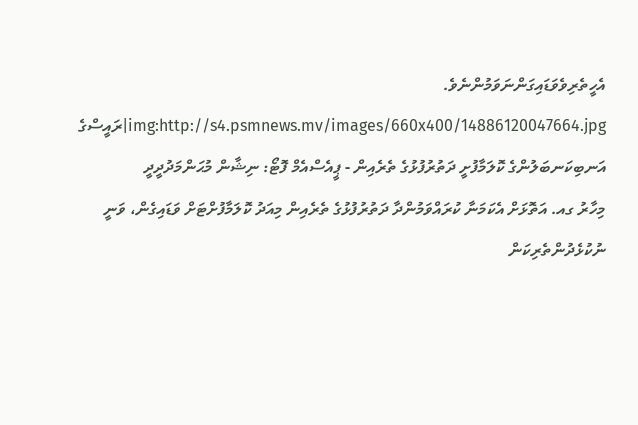އެހީތެރިވެވަޑައިގަންނަވަމުންނެވެ.
img:http://s4.psmnews.mv/images/660x400/14886120047664.jpg|ރައީސްގެ އަނބިކަނބަލުންގެ ކޮލަމާފުށީ ދަތުރުފުޅުގެ ތެރެއިން - ޕީއެސްއެމް ފޮޓޯ: ނިޝާން މުޙަންމަދުދީދީ
މިހާރު ގއ. އަތޮޅަށް އެކަމަނާ ކުރައްވަމުންދާ ދަތުރުފުޅުގެ ތެރެއިން މިއަދު ކޮލަމާފުށްޓަށް ވަޑައިގެން، ވަނީ ނުކުޅެދުންތެރިކަން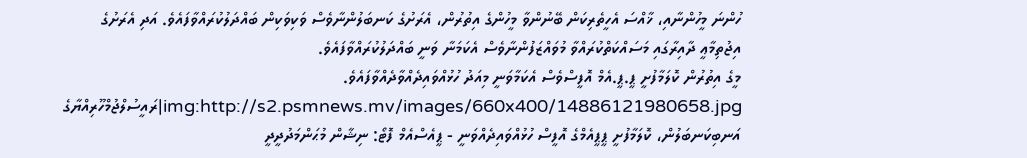ހުންނަ މީހުންނާއި، ޚާއްސަ އެހީތެރިކަން ބޭނުންވާ މީހުންގެ އިތުރުން، އެރަށުގެ ކަނބަލުންނާވެސް ވަކިވަކިން ބައްދަލުކުރައްވާފައެވެ. އަދި އެރަށުގެ އިޖުތިމާޢީ ދާއިރާގައި މަސައްކަތްކުރައްވާ މުވައްޒަފުންނާވެސް އެކަމަނާ ވަނީ ބައްދަލުކުރައްވާފައެވެ.
މީގެ އިތުރުން ކޮލަމާފުށީ ޕީ.ޕީ.އެމް އޮފީސްވެސް އެކަމާވަނީ މިއަދު ހުޅުއްވައިދެއްވާދެއްވާފައެވެ.
img:http://s2.psmnews.mv/images/660x400/14886121980658.jpg|ރައީސުލްޖުމްހޫރިއްޔާގެ އަނބިކަނބަލުން، ކޮލަމާފުށީ ޕީޕީއެމްގެ އޮފީސް ހުޅުއްވައިދެއްވަނީ - ޕީއެސްއެމް ފޮޓޯ: ނިޝާން މުޙަންމަދުދީދީ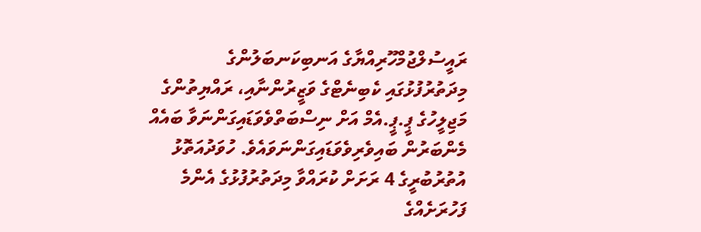ރައީސުލްޖުމްހޫރިއްޔާގެ އަނބިކަނބަލުންގެ މިދަތުރުފުޅުގައި ކެބިނެޓްގެ ވަޒީރުންނާއި، ރައްޔިތުންގެ މަޖިލީހުގެ ޕީ.ޕީ.އެމް އަށް ނިސްބަތްވެވަޑައިގަންނަވާ ބައެއް މެންބަރުން ބައިވެރިވެވަޑައިގަންނަވައެވެ. ހުވަދުއަތޮޅު އުތުރުބުރީގެ 4 ރަށަށް ކުރައްވާ މިދަތުރުފުޅުގެ އެންމެ ފަހުރަށެއްގެ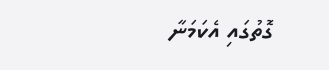ގޮތުގައި އެކަމަނާ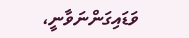ވަޑައިގަންނަވާނީ،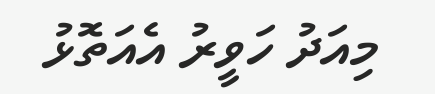މިއަދު ހަވީރު އެއަތޮޅު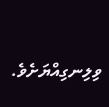ވިލިނގިއްޔަށެވެ.